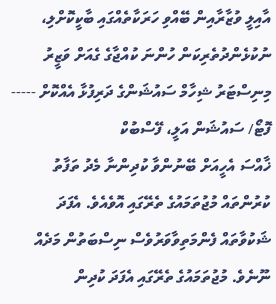އާއިލީ ވުޒާރާއިން ބޭއްވި ހަރަކާތެއްގައި ބާކީކޮށްލި، ނުކުޅެންދުތެރިކަން ހުންނަ ކުއްޖާގެ ގެއަށް ވަޒީރު
މިނިސްޓަރު ޝިހާމް ސައުޝަންގެ ދަރިފުޅާ އެއްކޮށް ----- ފޮޓޯ/ ސައުޝަން އަލީ، ފޭސްބުކް
ޚާއްސަ އެހީއަށް ބޭނުންވާ ކުދިންނާ މެދު ތަފާތު ކުރުންތައް މުޖުތަމައުގެ ތެރޭގައި އޮވެއެވެ. އެފަދަ ޝަކުވާތައް ފެންމަތިވާވަރުވެސް ނިސްބަތުން މަދެއް ނޫނެވެ. މުޖުތަމައުގެ ތެރޭގައި އެފަދަ ކުދިން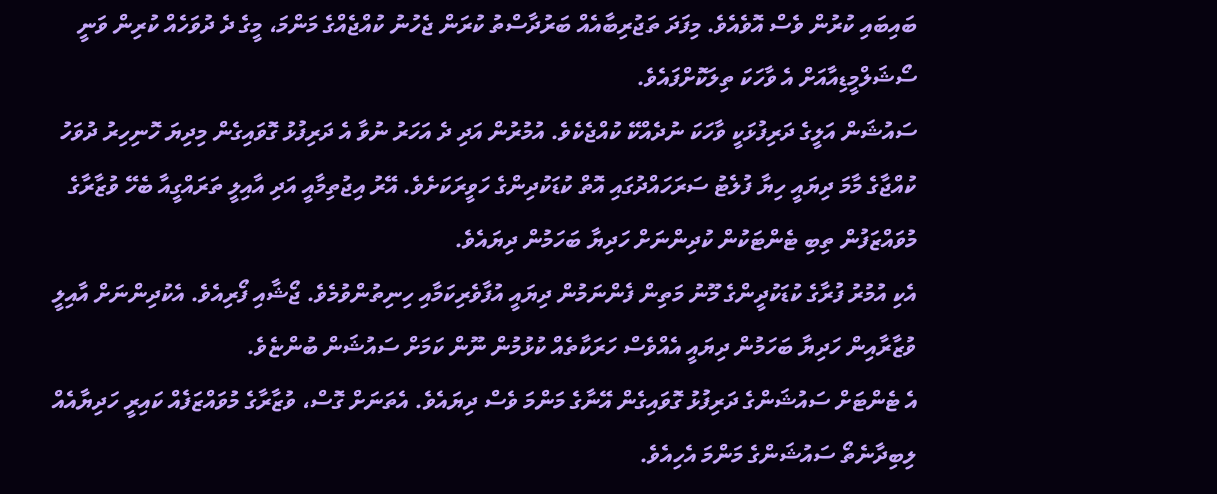ބައިބައި ކުރުން ވެސް އޮވެއެވެ. މިފަދަ ތަޖުރިބާއެއް ބަރުދާސްތު ކުރަން ޖެހުނު ކުއްޖެއްގެ މަންމަ، މީގެ ދެ ދުވަހެއް ކުރިން ވަނީ ސޯޝަލްމީޑިއާއަށް އެ ވާހަކަ ތިލަކޮށްފައެވެ.
ސައުޝަން އަލީގެ ދަރިފުޅަކީ ވާހަކަ ނުދެއްކޭ ކުއްޖެކެވެ. އުމުރުން އަދި ދެ އަހަރު ނުވާ އެ ދަރިފުޅު ގޮވައިގެން މިދިޔަ ހޮނިހިރު ދުވަހު ކުއްޖާގެ މާމަ ދިޔައީ ހިޔާ ފުލެޓު ސަރަހައްދުގައި އޮތް ކުޑަކުދިންގެ ހަވީރަކަށެވެ. އޭރު އިޖުތިމާއީ އަދި އާއިލީ ތަރައްގީއާ ބެހޭ ވުޒާރާގެ މުވައްޒަފުން ތިބި ޓެންޓަކުން ކުދިންނަށް ހަދިޔާ ބަހަމުން ދިޔައެވެ.
އެކި އުމުރު ފުރާގެ ކުޑަކުދީންގެ މޫނު މަތިން ފެންނަމުން ދިޔައީ އުފާވެރިކަމާއި ހިނިތުންވުމެވެ. ޖޯޝާއި ފޯރިއެވެ. އެކުދިންނަށް އާއިލީ ވުޒާރާއިން ހަދިޔާ ބަހަމުން ދިޔައީ އެއްވެސް ހަރަކާތެއް ކުޅުމުން ނޫން ކަމަށް ސައުޝަން ބުންޏެވެ.
އެ ޓެންޓަށް ސައުޝަންގެ ދަރިފުޅު ގޮވައިގެން އޭނާގެ މަންމަ ވެސް ދިޔައެވެ. އެތަނަށް ގޮސް، ވުޒާރާގެ މުވައްޒަފެއް ކައިރީ ހަދިޔާއެއް ލިބިދާނެތޯ ސައުޝަންގެ މަންމަ އެހިއެވެ.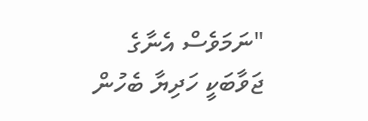"ނަމަވެސް އެނާގެ ޖަވާބަކީ ހަދިޔާ ބެހުން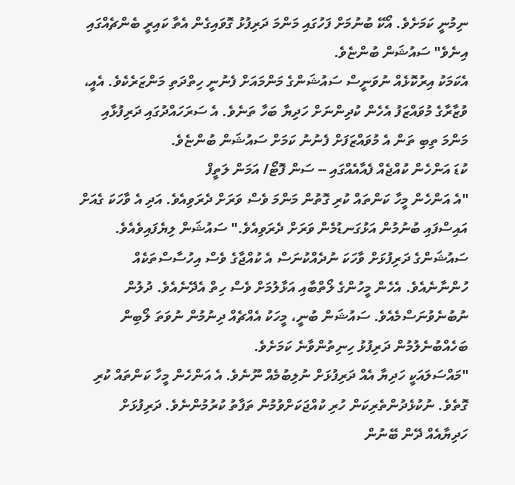ނިމުނީ ކަމަށެވެ. އޯކޭ ބުނުމަށް ފަހުގައި މަންމަ ދަރިފުޅު ގޮވައިގެން އެތާ ކައިރީ ބެންޗެއްގައި އިނެވެ" ސައުޝަން ބުންޏެވެ.
އެކަމަކު އިރުކޮޅެއް ނުވަނީސް ސައުޝަންގެ މަންމައަށް ފެނުނީ ހިތްދަތި މަންޒަރެކެވެ. އެއީ، ވުޒާރާގެ މުވައްޒަފު އެހެން ކުދިންނަށް ހަދިޔާ ބަހާ ތަނެވެ. އެ ސަރަހައްދުގައި ދަރިފުޅާއި މަންމަ ތިބި ތަން އެ މުވައްޒަފަށް ފެނުނު ކަމަށް ސައުޝަން ބުންޏެވެ.
ކުޑަ އަންހެން ކުއްޖެއް ފެއާއެއްގައި -- ސަން ފޮޓޯ/ އަމަން ލަތީފް
"އެ އަންހެން މީހާ ކަންތައް ކުރި ގޮތުން މަންމަ ވެސް ވަރަށް ދެރަވިއެވެ. އަދި އެ ވާހަކަ ގެއަށް އައިސްފައި ބުނުމުން އަޅުގަނޑުމެން ވަރަށް ދެރަވިއެވެ." ސައުޝަން ލިޔެފައިވެއެވެ.
ސައުޝަންގެ ދަރިފުޅަށް ވާހަކަ ނުދެއްކުނަސް އެ ކުއްޖާގެ ވެސް އިހުސާސްތަކެއް ހުންނާނެއެވެ. އެހެން މީހުންގެ ލޯތްބާއި އަޅާލުމަށް ވެސް ހިތް އެދޭނެއެވެ. ދުލުން ނުބުނެވުނަސްމެއެވެ. ސައުޝަން ބުނީ، މީހަކު އެއްޗެއް ދިނުމުން ނުވަތަ ލޯބިން ބަހެއްބުނެލުމުން ދަރިފުޅު ހިނިތުންވާނެ ކަމަށެވެ.
"މައްސަލައަކީ ހަދިޔާ އެއް ދަރިފުޅަށް ނުލިބުމެއް ނޫނެވެ. އެ އަންހެން މީހާ ކަންތައް ކުރި ގޮތެވެ. ނުކުޅެދުންތެރިކަން ހުރި ކުއްޖަކަށްވުމުން ތަފާތު ކުރުމުންނެވެ. ދަރިފުޅަށް ހަދިޔާއެއް ދޭން ބޭނުން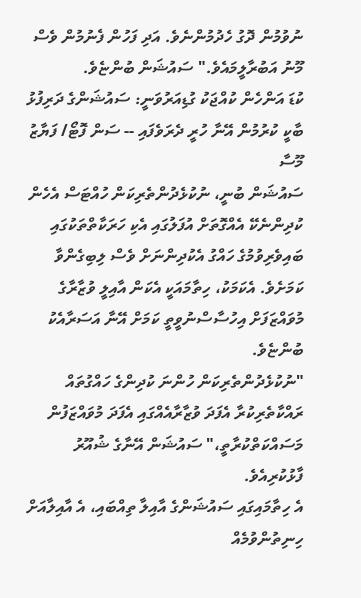ނުވުމުން ދޮގު ހެދުމުންނެވެ. އަދި ފަހުން ފެނުމުން ވެސް މޫނު އަބުރާލީމައެވެ." ސައުޝަން ބުންޏެވެ.
ކުޑަ އަންހެން ކުއްޖަކު ގުޑިއަރުވަނީ: ސައުޝަންގެ ދަރިފުޅު ބާކީ ކުރުމުން އޭނާ ހުރީ ދެރަވެފައި -- ސަން ފޮޓޯ/ ފަޔާޒު މޫސާ
ސައުޝަން ބުނީ، ނުކުޅެދުންތެރިކަން ހުއްޓަސް އެހެން ކުދިންނެކޭ އެއްގޮތަށް އުފަލުގައި އެކި ހަރަކާތްތަކުގައި ބައިވެރިވުމުގެ ހައްގު އެކުދިންނަށް ވެސް ލިބިގެންވާ ކަމަށެވެ. އެކަމަކު، ހިތާމައަކީ އެކަން އާއިލީ ވުޒާރާގެ މުވައްޒަފަށް އިހުސާސްނުވީތީ ކަމަށް އޭނާ އަސަރާއެކު ބުންޏެވެ.
"ނުކުޅެދުންތެރިކަން ހުންނަ ކުދިންގެ ހައްގުތައް ރައްކާތެރިކުރާ އެފަދަ ވުޒާރާއެއްގައި އެފަދަ މުވައްޒަފުން މަސައްކަތްކުރާތީ،" ސައުޝަން އޭނާގެ ޝުއޫރު ފާޅުކުރިއެވެ.
އެ ހިތާމައިގައި ސައުޝަންގެ އާއިލާ ތިއްބައި، އެ އާއިލާއަށް ހިނިތުންވުމެއް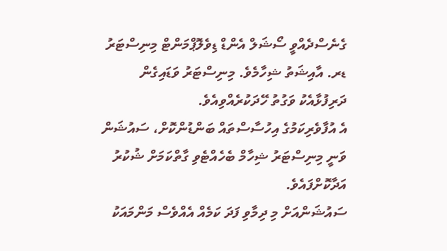ގެނެސްދެއްވީ ސޯޝަލް އެންޑް ޑިވެލޮޕްމަންޓް މިނިސްޓަރު ޑރ. އާއިޝަތު ޝިހާމެވެ. މިނިސްޓަރު ވަޑައިގެން ދަރިފުޅާއެކު ވަގުތު ހޭދަކުރެއްވިއެވެ.
އެ އުފާވެރިކަމުގެ އިހުސާސްތައް ބަންޑުންކޮށް، ސައުޝަން ވަނީ މިނިސްޓަރު ޝިހާމް ބެހެއްޓެވި ގާތްކަމަށް ޝުކުރު އަދާކޮށްފައެވެ.
ސައުޝަންއަށް މި ދިމާވި ފަދަ ކަމެއް އެއްވެސް މަންމައަކު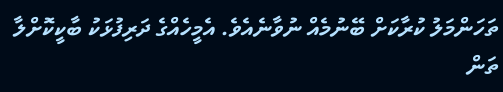ތަހަންމަލު ކުރާކަށް ބޭނުމެއް ނުވާނެއެވެ. އެމީހެއްގެ ދަރިފުޅަކު ބާކީކޮށްލާ ތަން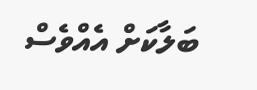ބަލާކަށް އެއްވެސް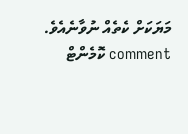މަޔަކަށް ކެތެއް ނުވާނެއެވެ.
comment ކޮމެންޓް